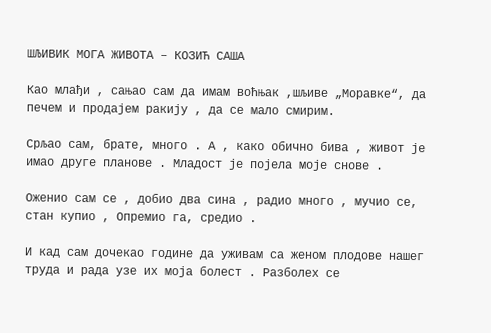ШЉИВИК МОГА ЖИВОТА – КОЗИЋ САША

Као млађи , сањао сам да имам воћњак ,шљиве „Моравке“, да печем и продајем ракију , да се мало смирим.

Срљао сам, брате, много . А , како обично бива , живот је имао друге планове . Младост је појела моје снове .

Оженио сам се , добио два сина , радио много , мучио се, стан купио , Опремио га, средио .

И кад сам дочекао године да уживам са женом плодове нашег труда и рада yзе их моја болест . Разболех се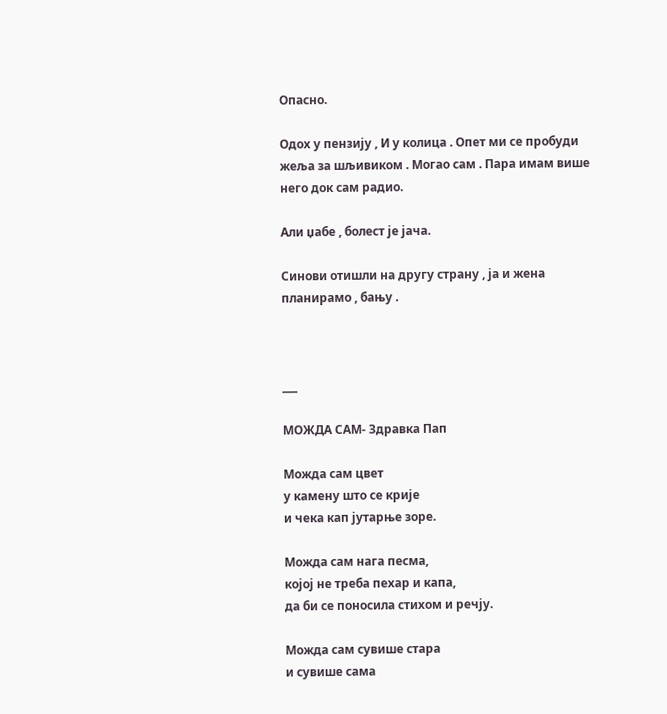Опасно.

Одох у пензију , И у колица . Опет ми се пробуди жеља за шљивиком . Могао сам . Пара имам више него док сам радио.

Али џабе , болест је јача.

Синови отишли на другу страну , ја и жена планирамо , бању .



___

МОЖДА САМ- Здравка Пап

Можда сам цвет
у камену што се крије
и чека кап јутарње зоре.

Можда сам нага песма,
којој не треба пехар и капа,
да би се поносила стихом и речју.

Можда сам сувише стара
и сувише сама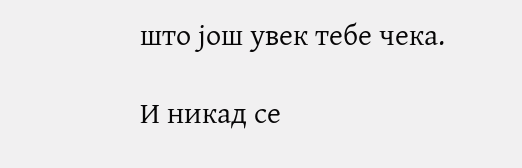што још увек тебе чека.

И никад се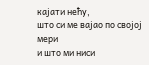кајати нећу,
што си ме вајао по својој мери
и што ми ниси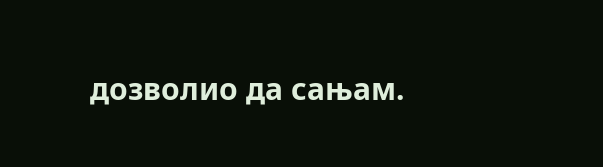дозволио да сањам.